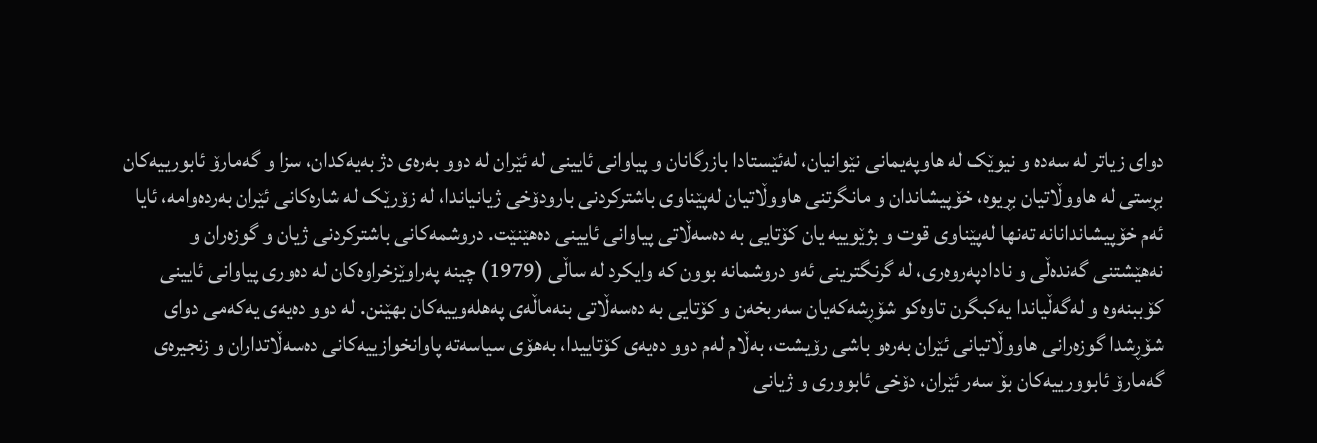دواى زیاتر لە سەدە و نیوێک لە هاوپەیمانى نێوانیان، لەئێستادا بازرگانان و پیاوانى ئایینى لە ئێران لە دوو بەرەى دژ بەیەکدان، سزا و گەمارۆ ئابورییەکان بڕستى لە هاووڵاتیان بڕیوە، خۆپیشاندان و مانگرتنى هاووڵاتیان لەپێناوى باشترکردنی بارودۆخی ژیانیاندا، لە زۆرێک لە شارەکانى ئێران بەردەوامە، ئایا ئەم خۆپیشاندانانە تەنها لەپێناوى قوت و بژێوییە یان کۆتایى بە دەسەڵاتى پیاوانى ئایینی دەهێنێت. دروشمەکانی باشترکردنی ژیان و گوزەران و نەهێشتنی گەندەڵی و نادادپەروەری، لە گرنگترینى ئەو دروشمانە بوون کە وایکرد لە ساڵى (1979) چینە پەراوێزخراوەکان لە دەوری پیاوانی ئایینی کۆببنەوە و لەگەڵیاندا یەکبگرن تاوەکو شۆڕشەکەیان سەربخەن و کۆتایى بە دەسەڵاتى بنەماڵەى پەهلەوییەکان بهێنن. لە دوو دەیەى یەکەمى دواى شۆڕشدا گوزەرانى هاووڵاتیانى ئێران بەرەو باشى رۆیشت، بەڵام لەم دوو دەیەى کۆتاییدا، بەهۆى سیاسەتە پاوانخوازییەکانى دەسەڵاتداران و زنجیرەى گەمارۆ ئابوورییەکان بۆ سەر ئێران، دۆخی ئابووری و ژیانى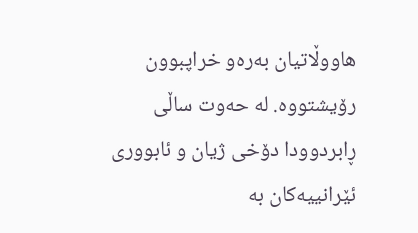هاووڵاتیان بەرەو خراپبوون رۆیشتووه. لە حەوت ساڵی ڕابردوودا دۆخی ژیان و ئابووری ئێرانییەکان بە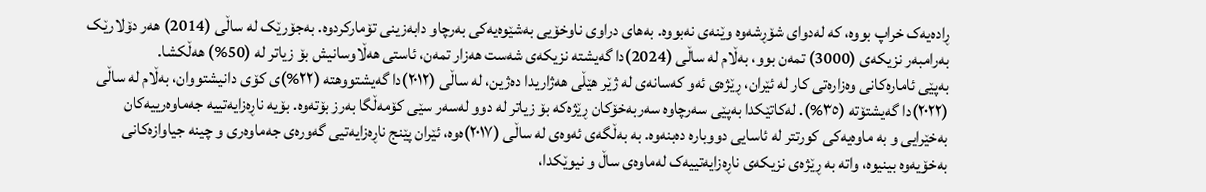ڕادەیەک خراپ بووە، کە لەدوای شۆڕشەوە وێنەى نەبووە. بەهای دراوی ناوخۆیی بەشێوەیەکی بەرچاو دابەزینی تۆمارکردوە. بەجۆرێک لە ساڵی (2014) هەر دۆلارێک بەرامبەر نزیکەی (3000) تمەن بوو، بەڵام لە ساڵی (2024)دا گەیشتە نزیکەی شەست هەزار تمەن، ئاستی هەڵاوسانیش بۆ زیاتر لە (50%) هەڵکشا.
بەپێی ئامارەکانی وەزارەتی کار لە ئێران، ڕێژەی ئەو کەسانەی لە ژێر هێڵی هەژاریدا دەژین، لە ساڵی (٢٠١٢)دا گەیشتووهتە (٢٢%)ی کۆى دانیشتووان، بەڵام لە ساڵی (٢٠٢٢)دا گەیشتۆتە (٣٥%). لەکاتێکدا بەپێی سەرچاوە سەربەخۆکان ڕێژەکە بۆ زیاتر لە دوو لەسەر سێی کۆمەڵگا بەرز بۆتەوە. بۆیە ناڕەزایەتییە جەماوەرییەکان بەخێرایی و بە ماوەیەکی کورتتر لە ئاسایی دووبارە دەبنەوە. بە بەڵگەى ئەوەى لە ساڵی (٢٠١٧)ەوە، ئێران پێنج ناڕەزایەتیی گەورەی جەماوەری و چینە جیاوازەکانى بەخۆیەوە بینیوە، واتە بە ڕێژەی نزیکەی ناڕەزایەتییەک لەماوەى ساڵ و نیوێکدا،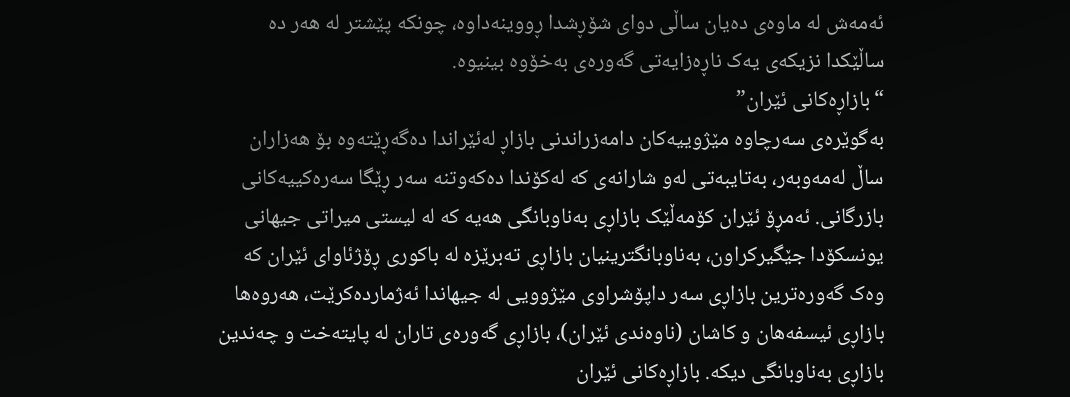ئەمەش لە ماوەی دەیان ساڵی دوای شۆڕشدا ڕووینەداوە، چونکە پێشتر لە هەر دە ساڵێکدا نزیکەی یەک ناڕەزایەتی گەورەى بەخۆوە بینیوە.
“بازاڕەکانى ئێران”
بەگوێرەى سەرچاوە مێژوییەکان دامەزراندنی بازاڕ لەئێراندا دەگەڕێتەوە بۆ هەزاران ساڵ لەمەوبەر، بەتایبەتى لەو شارانەی کە لەکۆندا دەکەوتنە سەر ڕێگا سەرەکییەکانى بازرگانی. ئەمڕۆ ئێران کۆمەڵێک بازاڕی بەناوبانگی هەیە کە لە لیستی میراتی جیهانی یونسکۆدا جێگیرکراون، بەناوبانگترینیان بازاڕی تەبرێزە لە باکوری ڕۆژئاوای ئێران کە وەک گەورەترین بازاڕی سەر داپۆشراوی مێژوویی لە جیهاندا ئەژماردەکرێت، هەروەها بازاڕی ئیسفەهان و کاشان (ناوەندی ئێران)، بازاڕی گەورەی تاران لە پایتەخت و چەندین بازاڕى بەناوبانگی دیکە. بازاڕەکانى ئێران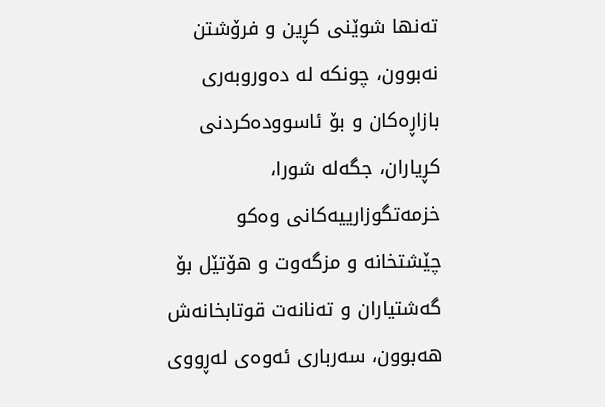تەنها شوێنى کڕین و فرۆشتن نەبوون، چونکە لە دەوروبەرى بازاڕەکان و بۆ ئاسوودەکردنى کڕیاران، جگەلە شورا، خزمەتگوزارییەکانى وەکو چێشتخانە و مزگەوت و هۆتێل بۆ گەشتیاران و تەنانەت قوتابخانەش هەبوون، سەربارى ئەوەى لەڕووى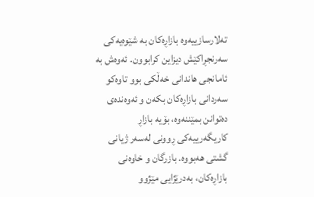تەلارسازییەوە بازاڕەکان بە شێوەیەکى سەرنجڕاکێش دیزاین کرابوون. ئەوەش بە ئامانجى هاندانى خەڵکى بوو تاوەکو سەردانى بازاڕەکان بکەن و ئەوەندەى دەتوانن بمێننەوە، بۆیە بازاڕ کاریگەرییەکی ڕوونی لەسەر ژیانی گشتی هەبووە. بازرگان و خاوەنى بازاڕەکان، بەدرێژایى مێژوو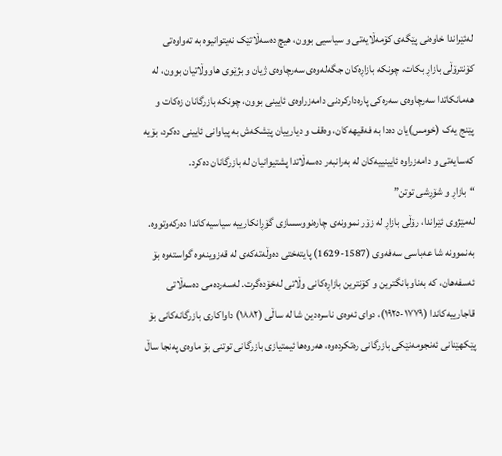لەئێراندا خاوەنى پێگەى کۆمەڵایەتی و سیاسیی بوون، هیچ دەسەڵاتێک نەیتوانیوە بە تەواوەتى کۆنترۆڵى بازاڕ بکات، چونکە بازاڕەکان جگەلەوەى سەرچاوەى ژیان و بژێوى هاووڵاتیان بوون، لە هەمانکاتدا سەرچاوەى سەرەکى پارەدارکردنى دامەزراوەى ئایینى بوون، چونکە بازرگانان زەکات و پێنج یەک (خومس)یان دەدا بە فەقیهەکان، وەقف و دیارییان پێشکەش بە پیاوانى ئایینى دەکرد، بۆیە کەسایەتى و دامەزراوە ئایینییەکان لە بەرانبەر دەسەڵاتدا پشتیوانیان لە بازرگانان دەکرد.
“بازاڕ و شۆڕشى توتن”
لەمێژوى ئێراندا، رۆڵى بازاڕ لە زۆر نموونەی چارەنووسسازى گۆڕانکارییە سیاسیەکاندا دەرکەوتووه. بەنموونە شا عەباسى سەفەوى (1587-1629) پایتەختى دەوڵەتەکەى لە قەزوینەوە گواستەوە بۆ ئەسفەهان، کە بەناوبانگترین و کۆنترین بازاڕەکانی وڵاتى لەخۆدەگرت. لەسەردەمى دەسەڵاتى قاجارییەکاندا (١٧٧٩-١٩٢٥)، دواى ئەوەى ناسرەدین شا لە ساڵی (١٨٨٢) داواکاری بازرگانەکانى بۆ پێکهێنانی ئەنجومەنێکی بازرگانی رەتکردەوە، هەروەها ئیمتیازى بازرگانى توتنى بۆ ماوەى پەنجا ساڵ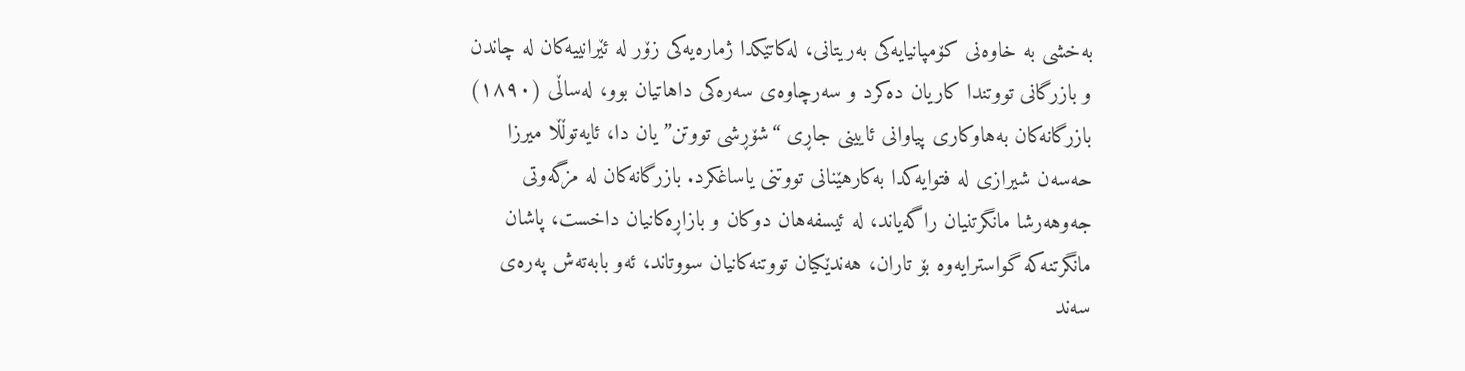بەخشى بە خاوەنى کۆمپانیایەکى بەریتانى، لەکاتێکدا ژمارەیەکی زۆر لە ئێرانییەکان لە چاندن و بازرگانى تووتندا کاریان دەکرد و سەرچاوەی سەرەکی داهاتیان بوو، لەساڵى (١٨٩٠) بازرگانەکان بەهاوکارى پیاوانى ئایینى جاڕى “شۆڕشی تووتن”یان دا، ئایەتوڵڵا میرزا حەسەن شیرازی لە فتوایەکدا بەکارهێنانى تووتنى یاساغکرد. بازرگانەکان لە مزگەوتی جەوهەرشا مانگرتنیان راگەیاند، لە ئیسفەهان دوکان و بازاڕەکانیان داخست، پاشان مانگرتنەکە گواسترایەوە بۆ تاران، هەندێکیان تووتنەکانیان سووتاند، ئەو بابەتەش پەرەی سەند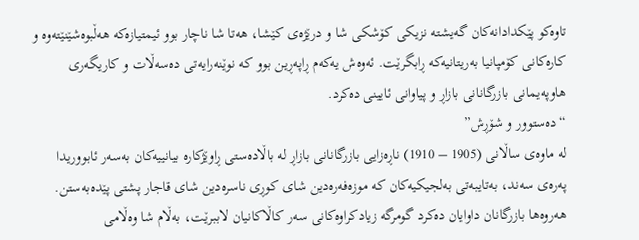تاوەکو پێکدادانەکان گەیشتە نزیکى کۆشکى شا و درێژەى کێشا، هەتا شا ناچار بوو ئیمتیازەکە هەڵبوەشێنێتەوە و کارەکانی کۆمپانیا بەریتانیەکە ڕابگرێت. ئەوەش یەکەم ڕاپەڕین بوو کە نوێنەرایەتی دەسەڵات و کاریگەری هاوپەیمانی بازرگانانی بازاڕ و پیاوانی ئایینی دەکرد.
“دەستوور و شۆڕش”
لە ماوەى ساڵانى (1905 – 1910) ناڕەزایی بازرگانانی بازاڕ لە باڵادەستى ڕاوێژکارە بیانییەکان بەسەر ئابووریدا پەرەى سەند، بەتایبەتی بەلجیکیەکان کە موزەفەرەدین شای کوڕی ناسرەدین شاى قاجار پشتی پێدەبەستن. هەروەها بازرگانان داوایان دەکرد گومرگە زیادکراوەکانى سەر کاڵاکانیان لاببرێت، بەڵام شا وەڵامی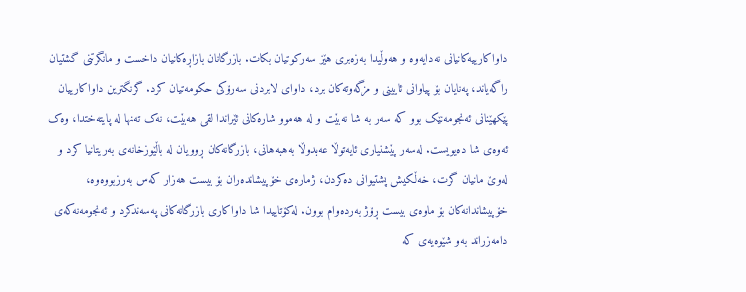داواکارییەکانیانى نەدایەوە و هەوڵیدا بەزەبرى هێز سەرکوتیان بکات. بازرگانان بازاڕەکانیان داخست و مانگرتنى گشتیان راگەیاند، پەنایان بۆ پیاوانی ئایینی و مزگەوتەکان برد، داوای لابردنی سەرۆکی حکومەتیان کرد. گرنگترین داواکارییان پێکهێنانی ئەنجومەنێک بوو کە سەر بە شا نەبێت و لە هەموو شارەکانی ئێراندا لقی هەبێت، نەک تەنها لە پایتەختدا، وەک ئەوەی شا دەیویست. لەسەر پێشنیارى ئایەتوڵا عەبدوڵا بەهبەهانى، بازرگانەکان ڕوویان لە باڵێوزخانەی بەریتانیا کرد و لەوێ مانیان گرت، خەڵکیش پشتیوانى دەکردن، ژمارەی خۆپیشاندەران بۆ بیست هەزار کەس بەرزبووەوە، خۆپیشاندانەکان بۆ ماوەى بیست ڕۆژ بەردەوام بوون. لەکۆتاییدا شا داواکاری بازرگانەکانى پەسەندکرد و ئەنجومەنەکەی دامەزراند بەو شێوەیەی کە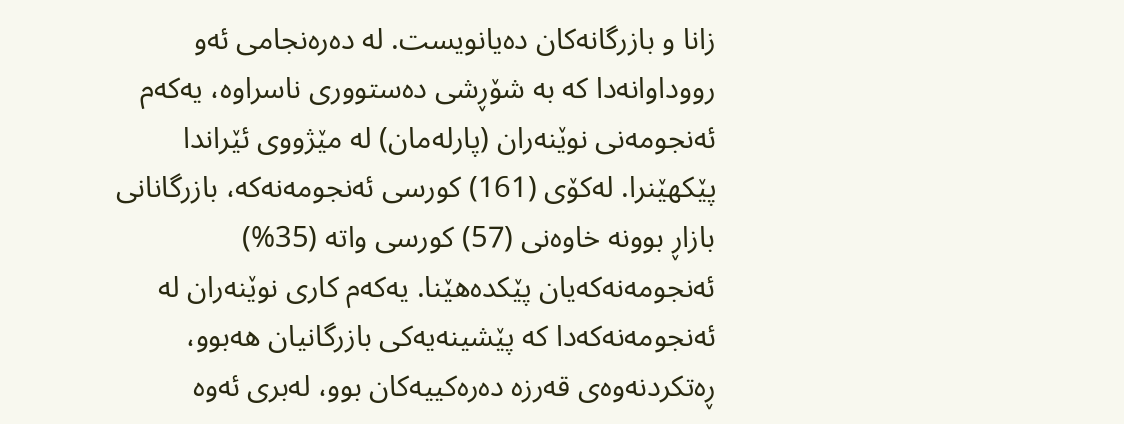زانا و بازرگانەکان دەیانویست. لە دەرەنجامى ئەو رووداوانەدا کە بە شۆڕشی دەستووری ناسراوە، یەکەم ئەنجومەنى نوێنەران (پارلەمان) لە مێژووی ئێراندا پێکهێنرا. لەکۆى (161) کورسى ئەنجومەنەکە، بازرگانانی بازاڕ بوونە خاوەنى (57) کورسى واتە (35%) ئەنجومەنەکەیان پێکدەهێنا. یەکەم کارى نوێنەران لە ئەنجومەنەکەدا کە پێشینەیەکى بازرگانیان هەبوو، ڕەتکردنەوەی قەرزە دەرەکییەکان بوو، لەبرى ئەوە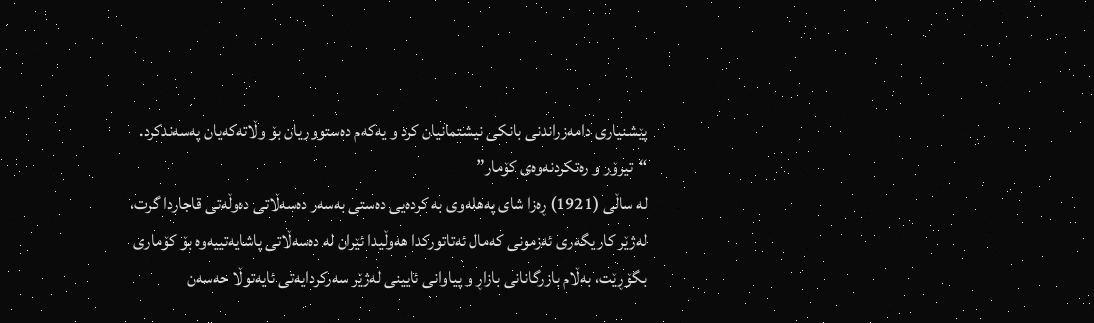پێشنیاری دامەزراندنی بانکی نیشتمانیان کرد و یەکەم دەستووریان بۆ وڵاتەکەیان پەسەندکرد.
“تیرۆر و رەتکردنەوەى کۆمار”
لە ساڵی (1921) ڕەزا شاى پەهلەوی بە کردەیی دەستی بەسەر دەسەڵاتى دەوڵەتی قاجاردا گرت، لەژێر کاریگەری ئەزمونی کەمال ئەتاتورکدا هەوڵیدا ئێران لە دەسەڵاتی پاشایەتییەوە بۆ کۆمارى بگۆڕێت، بەڵام بازرگانانى بازاڕ و پیاوانى ئایینى لەژێر سەرکردایەتى ئایەتوڵا حەسەن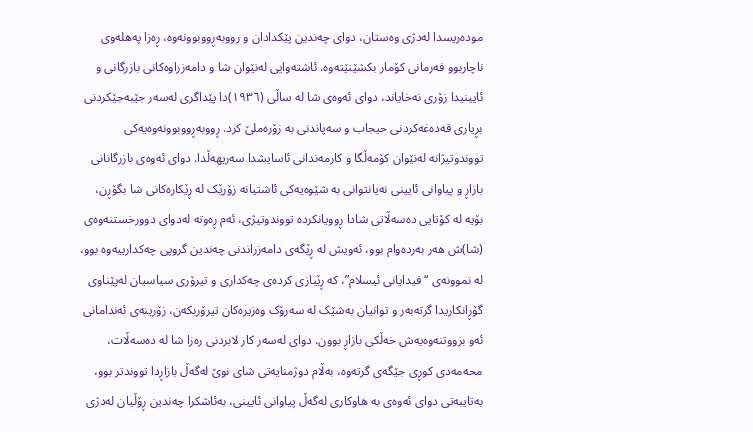مودەریسدا لەدژى وەستان، دواى چەندین پێکدادان و رووبەڕووبوونەوە، ڕەزا پەهلەوی ناچاربوو فەرمانی کۆمار بکشێنێتەوە. ئاشتەوایی لەنێوان شا و دامەزراوەکانى بازرگانی و ئایینیدا زۆری نەخایاند، دوای ئەوەی شا لە ساڵی (١٩٣٦)دا پێداگری لەسەر جێبەجێکردنی بڕیاری قەدەغەکردنی حیجاب و سەپاندنی بە زۆرەملێ کرد. ڕووبەڕووبوونەوەیەکی تووندوتیژانە لەنێوان کۆمەڵگا و کارمەندانی ئاسایشدا سەریهەڵدا. دواى ئەوەى بازرگانانی بازاڕ و پیاوانی ئایینی نەیانتوانی بە شێوەیەکی ئاشتیانە زۆرێک لە ڕێکارەکانی شا بگۆڕن، بۆیە لە کۆتایی دەسەڵاتی شادا ڕوویانکردە تووندوتیژی، ئەم ڕەوتە لەدوای دوورخستنەوەی (شا)ش هەر بەردەوام بوو، ئەویش لە ڕێگەی دامەزراندنی چەندین گروپى چەکدارییەوە بوو، لە نموونەى “فیدایانى ئیسلام”، کە ڕێبازی کردەی چەکداری و تیرۆری سیاسیان لەپێناوى گۆڕانکاریدا گرتەبەر و توانیان بەشێک لە سەرۆک وەزیرەکان تیرۆربکەن، زۆرینەى ئەندامانی ئەو بزووتنەوەیەش خەڵکی بازاڕ بوون. دواى لەسەر کار لابردنى رەزا شا لە دەسەڵات، محەمەدى کوڕى جێگەى گرتەوە، بەڵام دوژمنایەتی شای نوێ لەگەڵ بازاڕدا تووندتر بوو، بەتایبەتى دوای ئەوەی بە هاوکاری لەگەڵ پیاوانی ئایینی، بەئاشکرا چەندین ڕۆڵیان لەدژی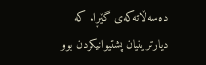دەسەڵاتەکەی گێڕا. کە دیارترینیان پشتیوانیکردن بوو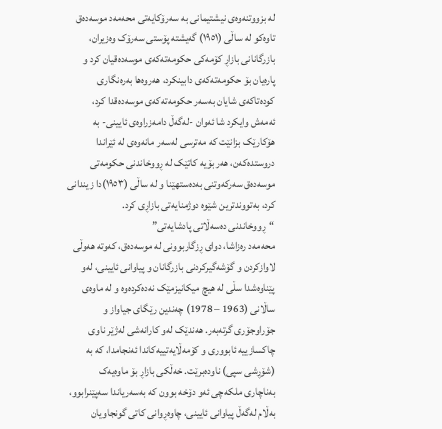لە بزووتنەوەی نیشتیمانى بە سەرۆکایەتی محەمەد موسەدەق تاوەکو لە ساڵی (١٩٥١) گەیشتە پۆستی سەرۆک وەزیران، بازرگانانی بازاڕ کۆمەکى حکومەتەکەى موسەدەقیان کرد و پارەیان بۆ حکومەتەکەى دابینکرد، هەروەها بەرەنگاری کودەتاکەی شایان بەسەر حکومەتەکەی موسەدەقدا کرد، ئەمەش وایکرد شا ئەوان -لەگەڵ دامەزراوەی ئایینی- بە هۆکارێک بزانێت کە مەترسی لەسەر مانەوەی لە ئێراندا دروستدەکەن، هەر بۆیە کاتێک لە ڕووخاندنی حکومەتی موسەدەق سەرکەوتنى بەدەستهێنا و لە ساڵی (١٩٥٣)دا زیندانی کرد، بەتووندترین شێوە دوژمنایەتى بازاڕى کرد.
“ڕووخاندنى دەسەڵاتى پادشایەتى”
محەمەد رەزاشا، دوای ڕزگاربوونى لە موسەدەق، کەوتە هەوڵى لاوازکردن و گۆشەگیرکردنى بازرگانان و پیاوانى ئایینى، لەو پێناوەشدا سڵى لە هیچ میکانیزمێک نەدەکردەوە و لە ماوەى ساڵانى (1963 – 1978) چەندین رێگاى جیاواز و جۆراوجۆرى گرتەبەر. هەندێک لەو کارانەشى لەژێر ناوی چاکسازییە ئابووری و کۆمەڵایەتییەکاندا ئەنجامدا، کە بە (شۆڕشى سپى) ناودەبرێت. خەڵکی بازاڕ بۆ ماوەیەک بەناچارى ملکەچی ئەو دۆخە بوون کە بەسەریاندا سەپێنرابوو، بەڵام لەگەڵ پیاوانی ئایینی، چاوەڕوانی کاتی گونجاویان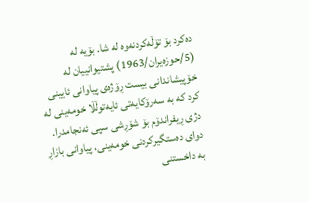دەکرد بۆ تۆڵەکردنەوە لە شا. بۆیە لە (5/حوزەیران/1963) پشتیوانییان لە خۆپیشاندانى بیست ڕۆژەى پیاوانی ئایینی کرد کە بە سەرۆکایەتی ئایەتوڵڵا خومەینی لە دژی ڕیفراندۆم بۆ شۆڕشی سپی ئەنجامدرا. دوای دەستگیرکردنی خومەینی، پیاوانى بازاڕ بە داخستنی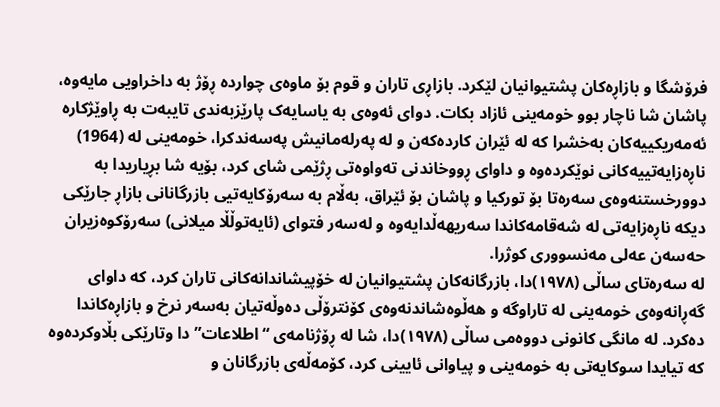فرۆشگا و بازاڕەکان پشتیوانیان لێکرد. بازاڕی تاران و قوم بۆ ماوەی چواردە ڕۆژ بە داخراویی مایەوە، پاشان شا ناچار بوو خومەینی ئازاد بکات. دوای ئەوەى بە یاسایەک پارێزبەندی تایبەت بە ڕاوێژکارە ئەمەریکییەکان بەخشرا کە لە ئێران کاردەکەن و لە پەرلەمانیش پەسەندکرا، خومەینى لە (1964) ناڕەزایەتییەکانی نوێکردەوە و داوای ڕووخاندنی تەواوەتی ڕژێمی شای کرد، بۆیە شا بڕیاریدا بە دوورخستنەوەی سەرەتا بۆ تورکیا و پاشان بۆ ئێراق، بەڵام بە سەرۆکایەتیی بازرگانانی بازاڕ جارێکی دیکە ناڕەزایەتی لە شەقامەکاندا سەریهەڵدایەوە و لەسەر فتواى (ئایەتوڵڵا میلانی) سەرۆکوەزیران حەسەن عەلی مەنسوورى کوژرا.
لە سەرەتای ساڵی (١٩٧٨)دا، بازرگانەکان پشتیوانیان لە خۆپیشاندانەکانی تاران کرد، کە داواى گەڕانەوەى خومەینی لە تاراوگە و هەڵوەشاندنەوەی کۆنترۆڵی دەوڵەتیان بەسەر نرخ و بازاڕەکاندا دەکرد. لە مانگی کانونى دووەمى ساڵی (١٩٧٨)دا، شا لە ڕۆژنامەی “اطلاعات”دا وتارێکى بڵاوکردەوە کە تیایدا سوکایەتی بە خومەینی و پیاوانی ئایینی کرد، کۆمەڵەی بازرگانان و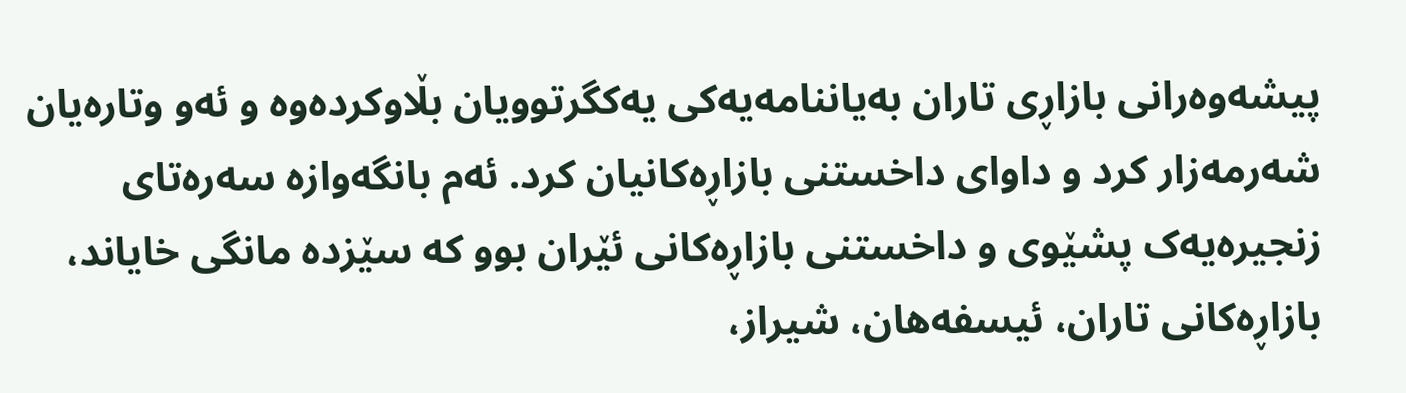پیشەوەرانی بازاڕی تاران بەیاننامەیەکی یەکگرتوویان بڵاوکردەوە و ئەو وتارەیان شەرمەزار کرد و داواى داخستنی بازاڕەکانیان کرد. ئەم بانگەوازە سەرەتای زنجیرەیەک پشێوی و داخستنی بازاڕەکانی ئێران بوو کە سێزدە مانگی خایاند، بازاڕەکانی تاران، ئیسفەهان، شیراز،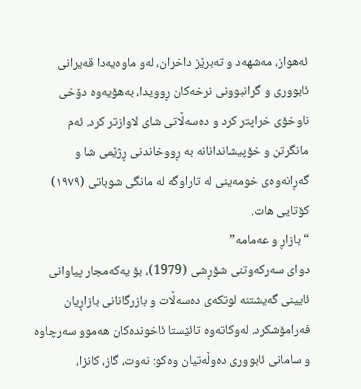ئەهواز، مەشهەد و تەبرێز داخران، لەو ماوەیەدا قەیرانی ئابووری و گرانبوونى نرخەکان ڕوویدا، بەهۆیەوە دۆخی ناوخۆی خراپتر کرد و دەسەڵاتی شای لاوازتر کرد. ئەم مانگرتن و خۆپیشاندانانە بە ڕووخاندنی ڕژێمی شا و گەڕانەوەى خومەینی لە تاراوگە لە مانگى شوباتی (١٩٧٩) کۆتایى هات.
“بازاڕ و عەمامە”
دواى سەرکەوتنى شۆڕشى (1979)، بۆ یەکەمجار پیاوانى ئایینى گەیشتنە لوتکەى دەسەڵات و بازرگانانی بازاڕیان فەرامۆشکرد. لەوکاتەوە تائێستا ئاخوندەکان هەموو سەرچاوە و سامانی ئابووری دەوڵەتیان وەکو: نەوت، گاز، کانزا،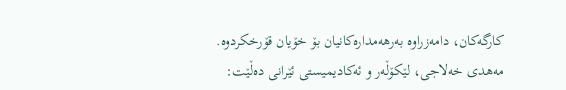کارگەکان، دامەزراوە بەرهەمدارەکانیان بۆ خۆیان قۆرخکردوە. مەهدی خەلاجی، لێکۆڵەر و ئەکادیمیستی ئێرانى دەڵێت: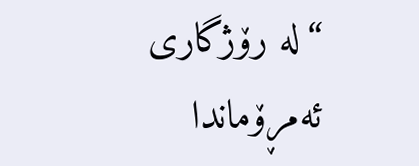“لە رۆژگارى ئەمڕۆماندا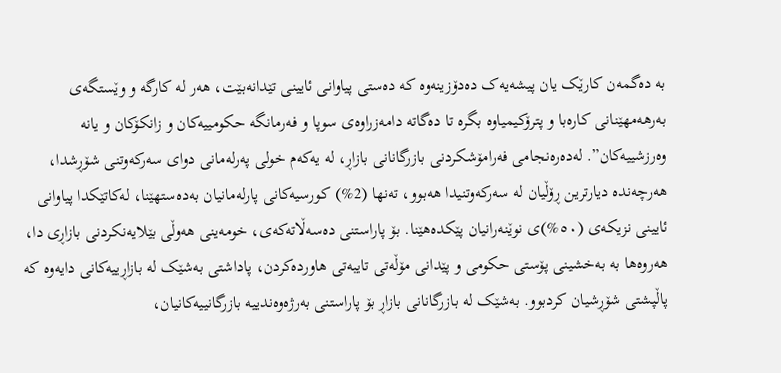بە دەگمەن کارێک یان پیشەیەک دەدۆزینەوە کە دەستى پیاوانی ئایینی تێدانەبێت، هەر لە کارگە و وێستگەی بەرهەمهێنانی کارەبا و پترۆکیمیاوە بگرە تا دەگاتە دامەزراوەی سوپا و فەرمانگە حکومییەکان و زانکۆکان و یانە وەرزشییەکان”. لەدەرەنجامى فەرامۆشکردنى بازرگانانی بازاڕ، لە یەکەم خولى پەرلەمانى دوای سەرکەوتنی شۆڕشدا، هەرچەندە دیارترین ڕۆڵیان لە سەرکەوتنیدا هەبوو، تەنها (2%) کورسیەکانى پارلەمانیان بەدەستهێنا، لەکاتێکدا پیاوانی ئایینی نزیکەی (٥٠%)ی نوێنەرانیان پێکدەهێنا. بۆ پاراستنى دەسەڵاتەکەى، خومەینى هەوڵی بێلایەنکردنی بازاڕی دا، هەروەها بە بەخشینى پۆستى حکومى و پێدانى مۆڵەتی تایبەتی هاوردەکردن، پاداشتى بەشێک لە بازاڕییەکانى دایەوە کە پاڵپشتى شۆڕشیان کردبوو. بەشێک لە بازرگانانی بازاڕ بۆ پاراستنی بەرژەوەندییە بازرگانییەکانیان،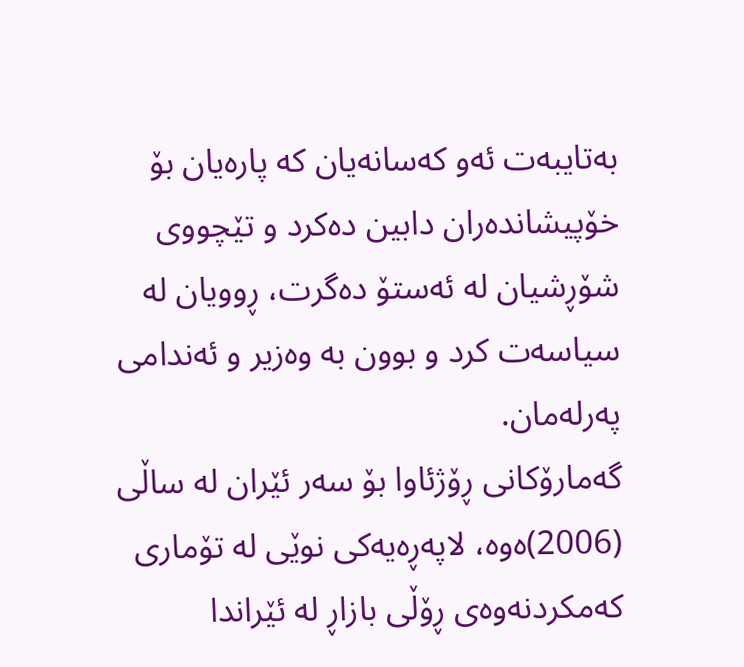بەتایبەت ئەو کەسانەیان کە پارەیان بۆ خۆپیشاندەران دابین دەکرد و تێچووی شۆڕشیان لە ئەستۆ دەگرت، ڕوویان لە سیاسەت کرد و بوون بە وەزیر و ئەندامی پەرلەمان.
گەمارۆکانی ڕۆژئاوا بۆ سەر ئێران لە ساڵی (2006)ەوە، لاپەڕەیەکى نوێى لە تۆمارى کەمکردنەوەی ڕۆڵی بازاڕ لە ئێراندا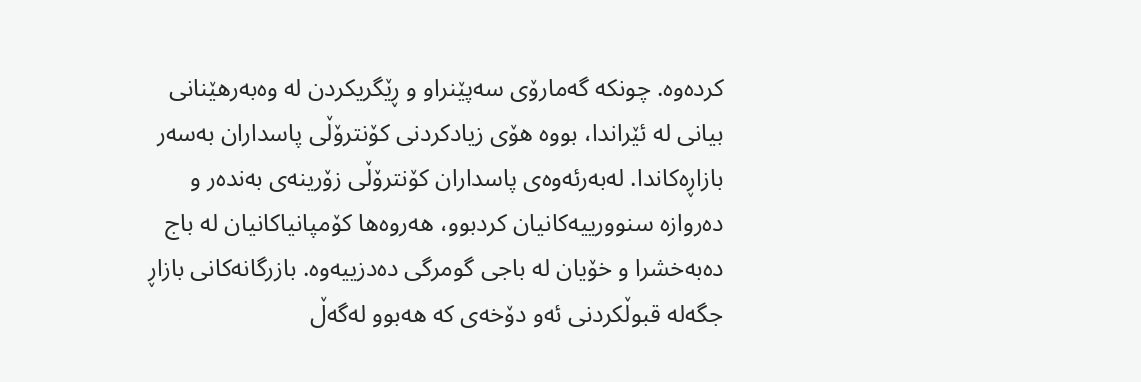کردەوە. چونکە گەمارۆی سەپێنراو و ڕێگریکردن لە وەبەرهێنانی بیانی لە ئێراندا، بووە هۆى زیادکردنی کۆنترۆڵی پاسداران بەسەر بازاڕەکاندا. لەبەرئەوەى پاسداران کۆنترۆڵى زۆرینەى بەندەر و دەروازە سنوورییەکانیان کردبوو، هەروەها کۆمپانیاکانیان لە باج دەبەخشرا و خۆیان لە باجی گومرگی دەدزییەوە. بازرگانەکانى بازاڕ جگەلە قبوڵکردنى ئەو دۆخەى کە هەبوو لەگەڵ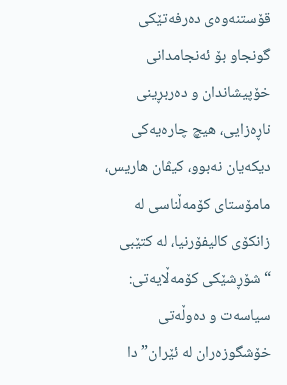قۆستنەوەى دەرفەتێکى گونجاو بۆ ئەنجامدانى خۆپیشاندان و دەربڕینى ناڕەزایى، هیچ چارەیەکى دیکەیان نەبوو، کیڤان هاریس، مامۆستای کۆمەڵناسی لە زانکۆی کالیفۆرنیا، لە کتێبی “شۆڕشێکی کۆمەڵایەتی: سیاسەت و دەوڵەتی خۆشگوزەران لە ئێران”دا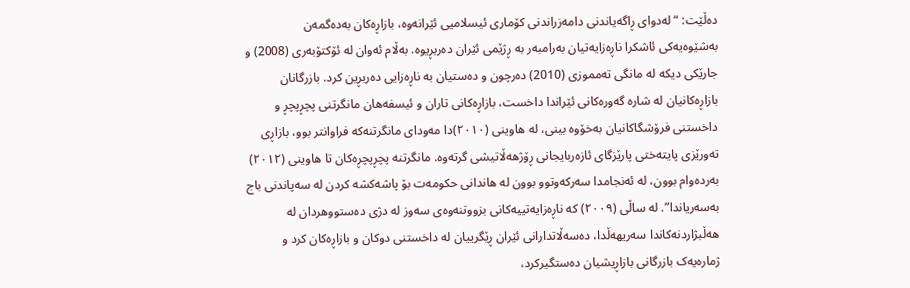دەڵێت: “لەدواى ڕاگەیاندنی دامەزراندنی کۆماری ئیسلامیی ئێرانەوە، بازاڕەکان بەدەگمەن بەشێوەیەکى ئاشکرا ناڕەزایەتیان بەرامبەر بە ڕژێمی ئێران دەربڕیوە. بەڵام ئەوان لە ئۆکتۆبەری (2008) و جارێکى دیکە لە مانگى تەمموزى (2010) دەرچون و دەستیان بە ناڕەزایى دەربڕین کرد. بازرگانان بازاڕەکانیان لە شارە گەورەکانی ئێراندا داخست، بازاڕەکانی تاران و ئیسفەهان مانگرتنی پچڕپچڕ و داخستنی فرۆشگاکانیان بەخۆوە بینى، لە هاوینی (٢٠١٠)دا مەودای مانگرتنەکە فراوانتر بوو، بازاڕی تەورێزی پایتەختی پارێزگای ئازەربایجانی ڕۆژهەڵاتیشی گرتەوە. مانگرتنە پچڕپچڕەکان تا هاوینی (٢٠١٢) بەردەوام بوون، لە ئەنجامدا سەرکەوتوو بوون لە هاندانى حکومەت بۆ پاشەکشە کردن لە سەپاندنی باج بەسەریاندا”. لە ساڵی (٢٠٠٩) کە ناڕەزایەتییەکانی بزووتنەوەی سەوز لە دژی دەستووهردان لە هەڵبژاردنەکاندا سەریهەڵدا، دەسەڵاتدارانی ئێران ڕێگرییان لە داخستنی دوکان و بازاڕەکان کرد و ژمارەیەک بازرگانى بازاڕیشیان دەستگیرکرد،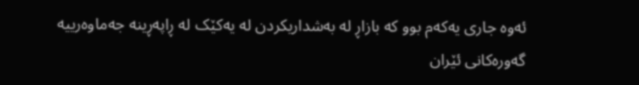ئەوە جارى یەکەم بوو کە بازاڕ لە بەشداریکردن لە یەکێک لە ڕاپەڕینە جەماوەرییە گەورەکانی ئێران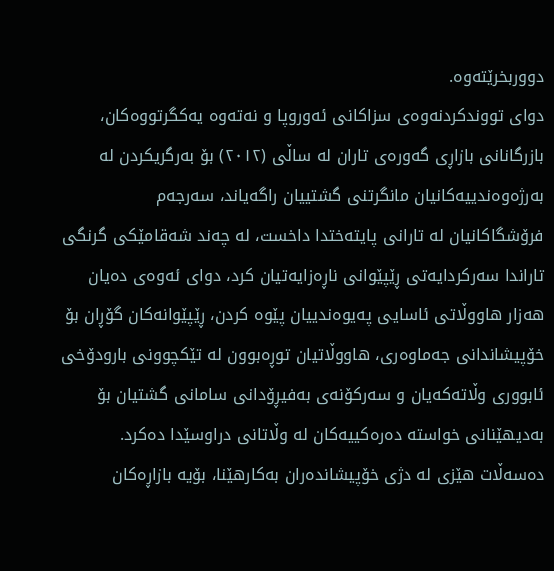دووربخرێتەوە.
دوای تووندکردنەوەی سزاکانی ئەوروپا و نەتەوە یەکگرتووەکان، بازرگانانی بازاڕی گەورەى تاران لە ساڵی (٢٠١٢) بۆ بەرگریکردن لە بەرژەوەندییەکانیان مانگرتنی گشتییان راگەیاند، سەرجەم فرۆشگاکانیان لە تارانی پایتەختدا داخست، لە چەند شەقامێکی گرنگى تاراندا سەرکردایەتی ڕێپێوانی ناڕەزایەتیان کرد، دوای ئەوەی دەیان هەزار هاووڵاتی ئاسایی پەیوەندییان پێوە کردن، ڕێپێوانەکان گۆڕان بۆ خۆپیشاندانی جەماوەری، هاووڵاتیان توڕەبوون لە تێکچوونی بارودۆخی ئابووری وڵاتەکەیان و سەرکۆنەى بەفیڕۆدانی سامانی گشتیان بۆ بەدیهێنانی خواستە دەرەکییەکان لە وڵاتانی دراوسێدا دەکرد. دەسەڵات هێزى لە دژی خۆپیشاندەران بەکارهێنا، بۆیە بازاڕەکان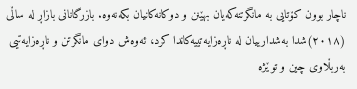ناچار بوون کۆتایی بە مانگرتنەکەیان بهێنن و دوکانەکانیان بکەنەوە. بازرگانانی بازاڕ لە ساڵی (٢٠١٨)شدا بەشدارییان لە ناڕەزایەتییەکاندا کرد، ئەوەش دوای مانگرتن و ناڕەزایەتیی بەربڵاوی چین و توێژە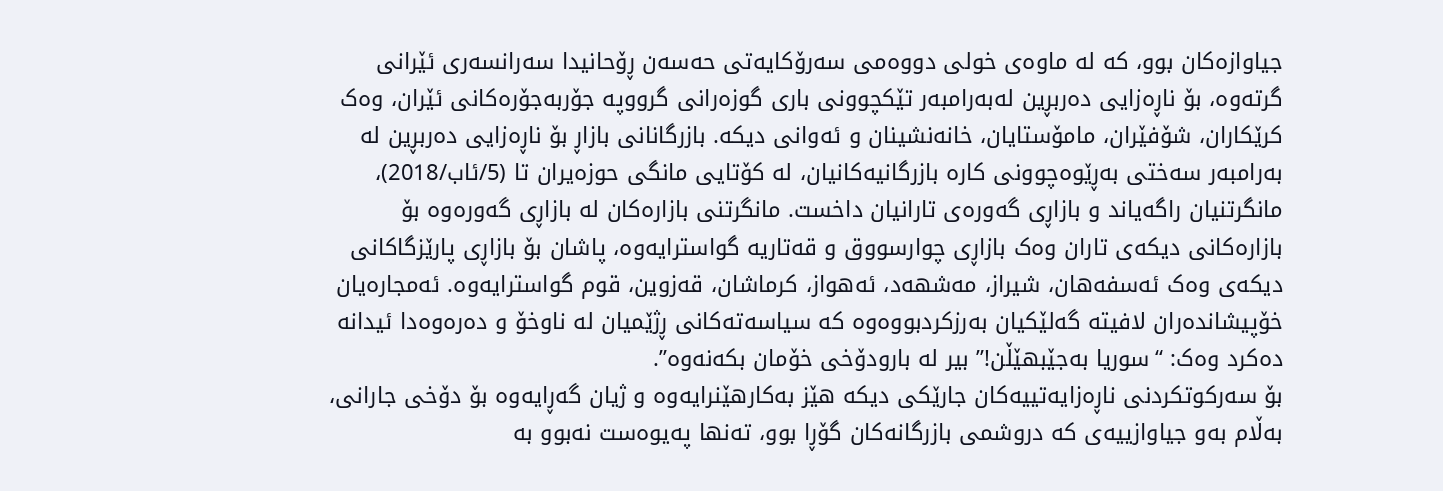جیاوازەکان بوو، کە لە ماوەی خولی دووەمی سەرۆکایەتى حەسەن ڕۆحانیدا سەرانسەری ئێرانى گرتەوە، بۆ ناڕەزایی دەربڕین لەبەرامبەر تێکچوونی باری گوزەرانی گرووپە جۆربەجۆرەکانی ئێران، وەک کرێکاران، شۆفێران، مامۆستایان، خانەنشینان و ئەوانی دیکە. بازرگانانی بازاڕ بۆ ناڕەزایى دەربڕین لە بەرامبەر سەختى بەڕێوەچوونى کارە بازرگانیەکانیان، لە کۆتایى مانگى حوزەیران تا (5/ئاب/2018)، مانگرتنیان راگەیاند و بازاڕی گەورەی تارانیان داخست. مانگرتنی بازارەکان لە بازاڕی گەورەوە بۆ بازارەکانی دیکەى تاران وەک بازاڕى چوارسووق و قەتاریە گواسترایەوە، پاشان بۆ بازاڕی پارێزگاکانی دیکەى وەک ئەسفەهان، شیراز، مەشهەد، ئەهواز، کرماشان، قەزوین، قوم گواسترایەوە. ئەمجارەیان خۆپیشاندەران لافیتە گەلێکیان بەرزکردبووەوە کە سیاسەتەکانی ڕژێمیان لە ناوخۆ و دەرەوەدا ئیدانە دەکرد وەک: “سوریا بەجێبهێڵن!” بیر لە بارودۆخی خۆمان بکەنەوە”.
بۆ سەرکوتکردنی ناڕەزایەتییەکان جارێکی دیکە هێز بەکارهێنرایەوە و ژیان گەڕایەوە بۆ دۆخی جارانى، بەڵام بەو جیاوازییەی کە دروشمی بازرگانەکان گۆڕا بوو، تەنها پەیوەست نەبوو بە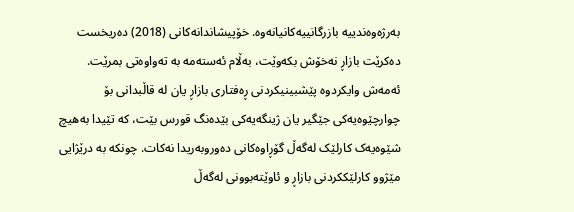بەرژەوەندییە بازرگانییەکانیانەوە. خۆپیشاندانەکانى (2018) دەریخست دەکرێت بازاڕ نەخۆش بکەوێت، بەڵام ئەستەمە بە تەواوەتی بمرێت. ئەمەش وایکردوە پێشبینیکردنی ڕەفتاری بازاڕ یان لە قاڵبدانی بۆ چوارچێوەیەکى جێگیر یان ژینگەیەکى بێدەنگ قورس بێت، کە تێیدا بەهیچ شێوەیەک کارلێک لەگەڵ گۆڕاوەکانی دەوروبەریدا نەکات. چونکە بە درێژایی مێژوو کارلێککردنى بازاڕ و ئاوێتەبوونى لەگەڵ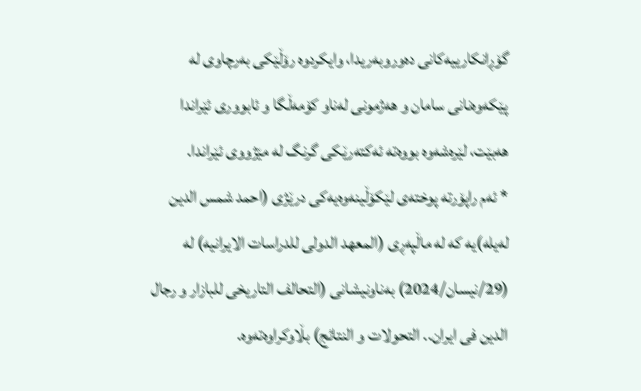گۆڕانکارییەکانی دەوروبەریدا، وایکردوە رۆڵێکى بەرچاوى لە پێکەوەنانى سامان و هەژمونى لەناو کۆمەڵگا و ئابووری ئێراندا هەبێت، لێرەشەوە بووەتە ئەکتەرێکی گرنگ لە مێژووی ئێراندا.
* ئەم راپۆرتە پوختەى لێکۆڵینەوەیەکى درێژى (احمد شمس الدین لەیلە)یە کە لە ماڵپەڕى (المعهد الدولى للدراسات الایرانیە) لە (29/نیسان/2024) بەناونیشانى (التحالف التاريخى للبازار و رجال الدين فى ايران.. التحولات و النتائج) بڵاوکراوەتەوە.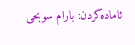ئامادەکردن: بارام سوبحى